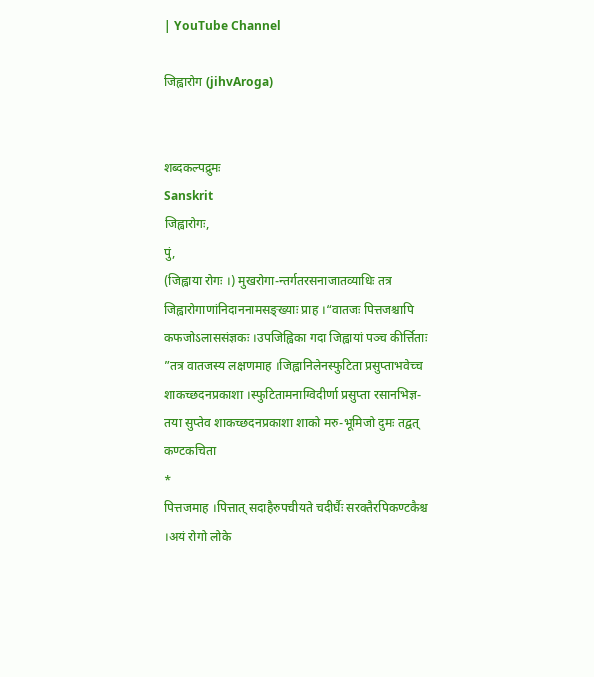| YouTube Channel

जिह्वारोग (jihvAroga)


शब्दकल्पद्रुमः
Sanskrit
जिह्वारोगः,
पुं,
(जिह्वाया रोगः ।) मुखरोगा-न्तर्गतरसनाजातव्याधिः तत्र जिह्वारोगाणांनिदाननामसङ्ख्याः प्राह ।“वातजः पित्तजश्चापि कफजोऽलाससंज्ञकः ।उपजिह्विका गदा जिह्वायां पञ्च कीर्त्तिताः
”तत्र वातजस्य लक्षणमाह ।जिह्वानिलेनस्फुटिता प्रसुप्ताभवेच्च शाकच्छदनप्रकाशा ।स्फुटितामनाग्विदीर्णा प्रसुप्ता रसानभिज्ञ-तया सुप्तेव शाकच्छदनप्रकाशा शाको मरु-भूमिजो दुमः तद्वत् कण्टकचिता
*
पित्तजमाह ।पित्तात् सदाहैरुपचीयते चदीर्घैः सरक्तैरपिकण्टकैश्च ।अयं रोगो लोके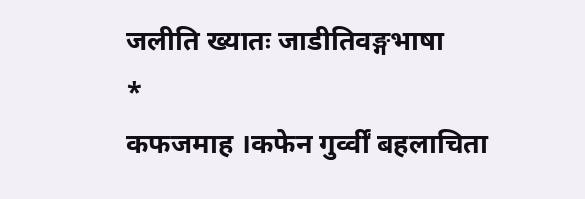जलीति ख्यातः जाडीतिवङ्गभाषा
*
कफजमाह ।कफेन गुर्व्वीं बहलाचिता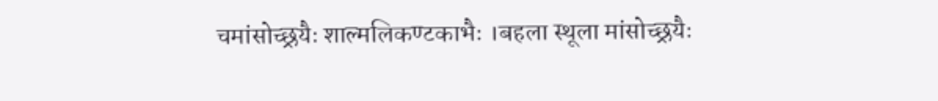चमांसोच्छ्रयैः शाल्मलिकण्टकाभैः ।बहला स्थूला मांसोच्छ्रयैः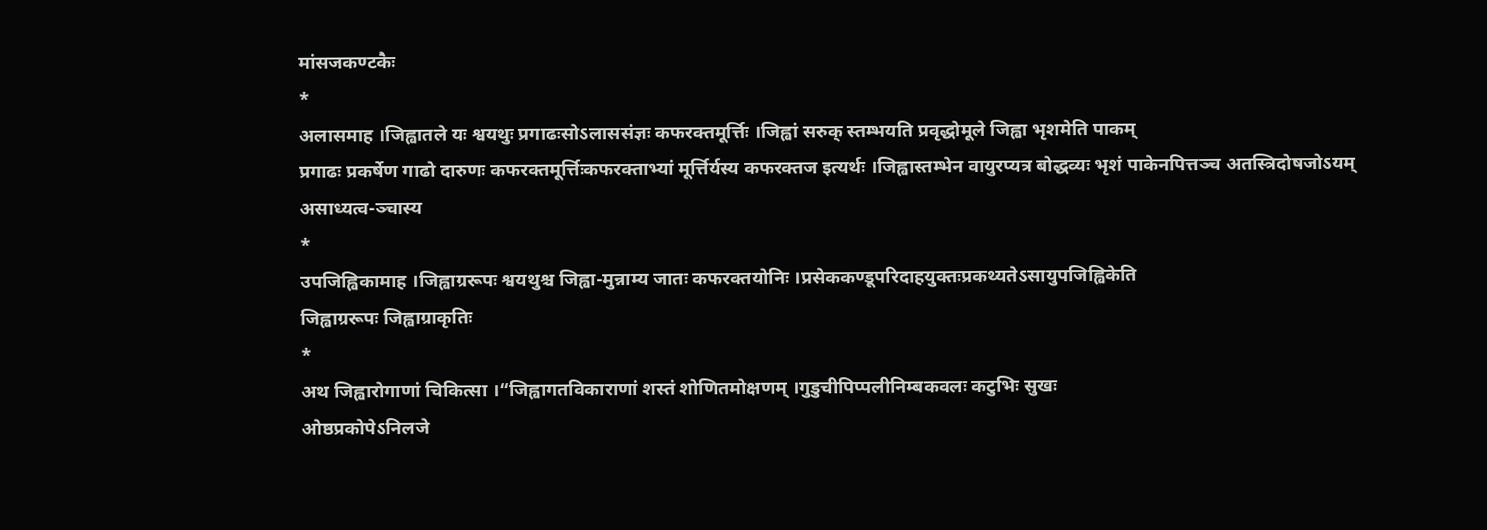मांसजकण्टकैः
*
अलासमाह ।जिह्वातले यः श्वयथुः प्रगाढःसोऽलाससंज्ञः कफरक्तमूर्त्तिः ।जिह्वां सरुक् स्तम्भयति प्रवृद्धोमूले जिह्वा भृशमेति पाकम्
प्रगाढः प्रकर्षेण गाढो दारुणः कफरक्तमूर्त्तिःकफरक्ताभ्यां मूर्त्तिर्यस्य कफरक्तज इत्यर्थः ।जिह्वास्तम्भेन वायुरप्यत्र बोद्धव्यः भृशं पाकेनपित्तञ्च अतस्त्रिदोषजोऽयम् असाध्यत्व-ञ्चास्य
*
उपजिह्विकामाह ।जिह्वाग्ररूपः श्वयथुश्च जिह्वा-मुन्नाम्य जातः कफरक्तयोनिः ।प्रसेककण्डूपरिदाहयुक्तःप्रकथ्यतेऽसायुपजिह्विकेति
जिह्वाग्ररूपः जिह्वाग्राकृतिः
*
अथ जिह्वारोगाणां चिकित्सा ।“जिह्वागतविकाराणां शस्तं शोणितमोक्षणम् ।गुडुचीपिप्पलीनिम्बकवलः कटुभिः सुखः
ओष्ठप्रकोपेऽनिलजे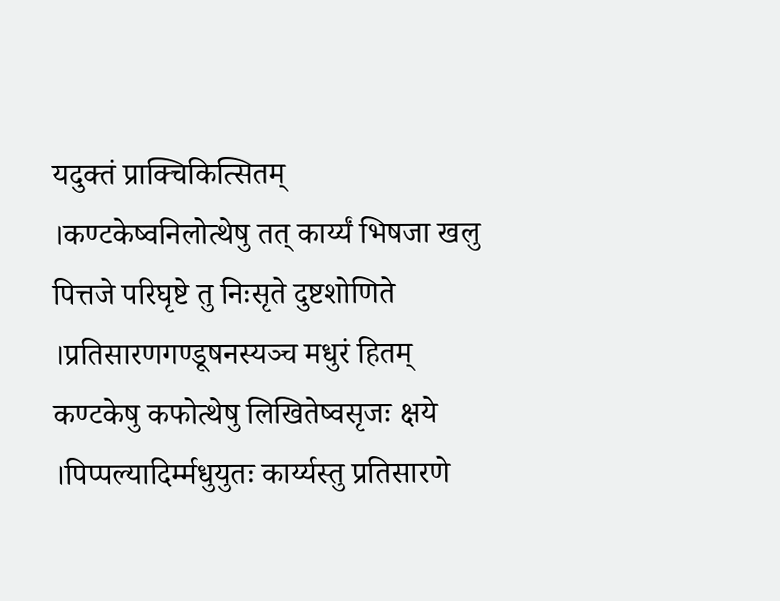यदुक्तं प्राक्चिकित्सितम् ।कण्टकेष्वनिलोत्थेषु तत् कार्य्यं भिषजा खलु
पित्तजे परिघृष्टे तु निःसृते दुष्टशोणिते ।प्रतिसारणगण्डूषनस्यञ्च मधुरं हितम्
कण्टकेषु कफोत्थेषु लिखितेष्वसृजः क्षये ।पिप्पल्यादिर्म्मधुयुतः कार्य्यस्तु प्रतिसारणे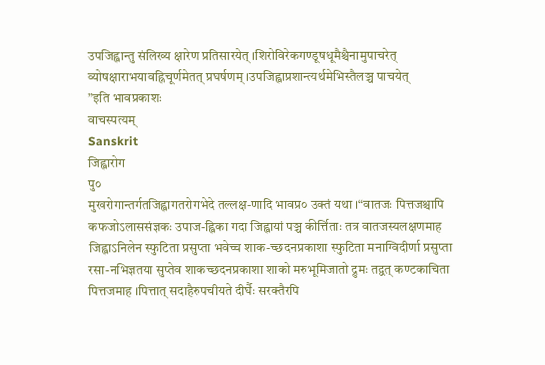उपजिह्वान्तु संलिख्य क्षारेण प्रतिसारयेत् ।शिरोविरेकगण्डूषधूमैश्चैनामुपाचरेत्
व्योषक्षाराभयावह्निचूर्णमेतत् प्रघर्षणम् ।उपजिह्वाप्रशान्त्यर्थमेभिस्तैलञ्च पाचयेत्
”इति भावप्रकाशः
वाचस्पत्यम्
Sanskrit
जिह्वारोग
पु०
मुखरोगान्तर्गतजिह्वागतरोगभेदे तल्लक्ष-णादि भावप्र० उक्तं यथा ।“वातजः पित्तजश्चापि कफजोऽलाससंज्ञकः उपाज-ह्विका गदा जिह्वायां पञ्च कीर्त्तिताः तत्र वातजस्यलक्षणमाह जिह्वाऽनिलेन स्फुटिता प्रसुप्ता भवेच्च शाक-च्छदनप्रकाशा स्फुटिता मनाग्विदीर्णा प्रसुप्ता रसा-नभिज्ञतया सुप्तेव शाकच्छदनप्रकाशा शाको मरुभूमिजातो द्रुमः तद्वत् कण्टकाचिता पित्तजमाह ।पित्तात् सदाहैरुपचीयते दीर्घैः सरक्तैरपि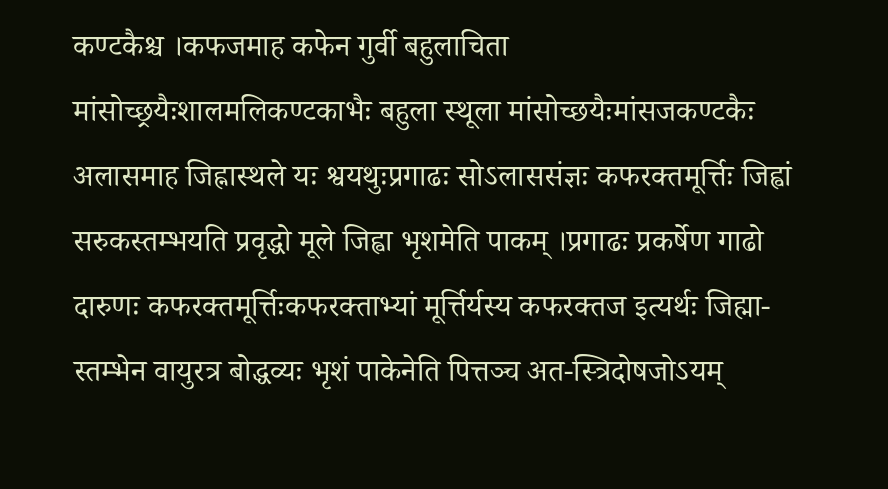कण्टकैश्च ।कफजमाह कफेन गुर्वी बहुलाचिता मांसोच्छ्रयैःशालमलिकण्टकाभैः बहुला स्थूला मांसोच्छयैःमांसजकण्टकैः अलासमाह जिह्नास्थले यः श्वयथुःप्रगाढः सोऽलाससंज्ञः कफरक्तमूर्त्तिः जिह्वां सरुकस्तम्भयति प्रवृद्धो मूले जिह्वा भृशमेति पाकम् ।प्रगाढः प्रकर्षेण गाढो दारुणः कफरक्तमूर्त्तिःकफरक्ताभ्यां मूर्त्तिर्यस्य कफरक्तज इत्यर्थः जिह्मा-स्तम्भेन वायुरत्र बोद्धव्यः भृशं पाकेनेति पित्तञ्च अत-स्त्रिदोषजोऽयम्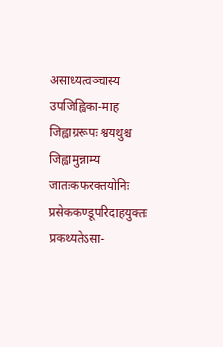असाध्यत्वञ्चास्य उपजिह्विका-माह जिह्वाग्ररूपः श्वयथुश्च जिह्वामुन्नाम्य जातःकफरक्तयोनिः प्रसेककण्डूपरिदाहयुक्तः प्रकथ्यतेऽसा-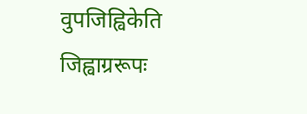वुपजिह्विकेति जिह्वाग्ररूपः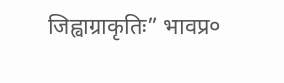जिह्वाग्राकृतिः” भावप्र०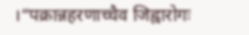।“पक्रान्नहरणाच्चैव जिह्वारोगः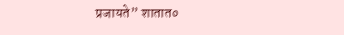प्रजायते” शातात०